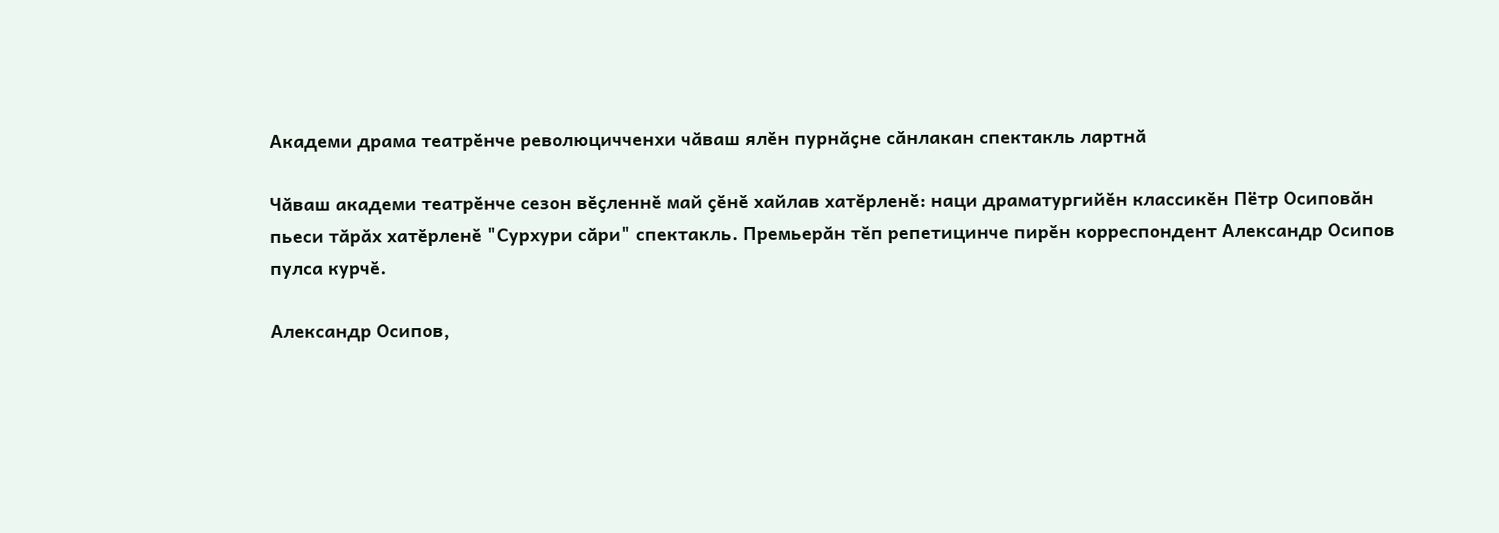Академи драма театрӗнче революцичченхи чӑваш ялӗн пурнӑҫне сӑнлакан спектакль лартнӑ

Чӑваш академи театрӗнче сезон вӗҫленнӗ май ҫӗнӗ хайлав хатӗрленӗ: наци драматургийӗн классикӗн Пётр Осиповӑн пьеси тӑрӑх хатӗрленӗ "Сурхури сӑри" спектакль. Премьерӑн тӗп репетицинче пирӗн корреспондент Александр Осипов пулса курчӗ.

Александр Осипов,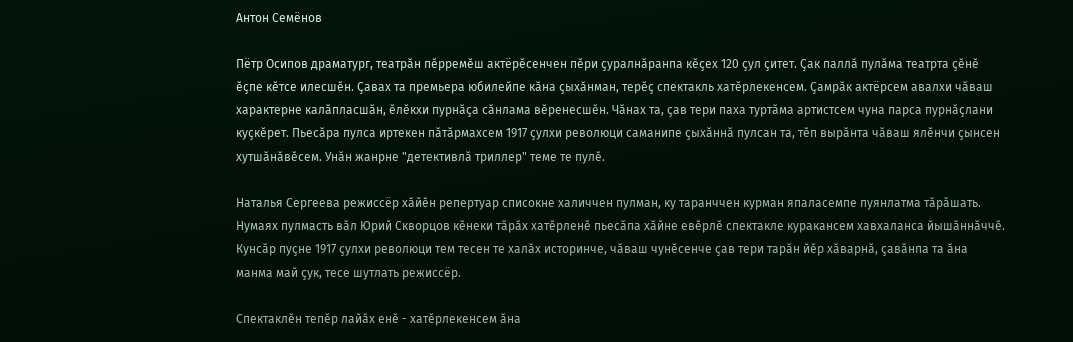Антон Семёнов

Пётр Осипов драматург, театрӑн пӗрремӗш актёрӗсенчен пӗри ҫуралнӑранпа кӗҫех 120 ҫул ҫитет. Ҫак паллӑ пулӑма театрта ҫӗнӗ ӗҫпе кӗтсе илесшӗн. Ҫавах та премьера юбилейпе кӑна ҫыхӑнман, терӗҫ спектакль хатӗрлекенсем. Ҫамрӑк актёрсем авалхи чӑваш характерне калӑпласшӑн, ӗлӗкхи пурнӑҫа сӑнлама вӗренесшӗн. Чӑнах та, ҫав тери паха туртӑма артистсем чуна парса пурнӑҫлани куҫкӗрет. Пьесӑра пулса иртекен пӑтӑрмахсем 1917 ҫулхи революци саманипе ҫыхӑннӑ пулсан та, тӗп вырӑнта чӑваш ялӗнчи ҫынсен хутшӑнӑвӗсем. Унӑн жанрне "детективлӑ триллер" теме те пулӗ.

Наталья Сергеева режиссёр хӑйӗн репертуар списокне халиччен пулман, ку таранччен курман япаласемпе пуянлатма тӑрӑшать. Нумаях пулмасть вӑл Юрий Скворцов кӗнеки тӑрӑх хатӗрленӗ пьесӑпа хӑйне евӗрлӗ спектакле куракансем хавхаланса йышӑннӑччӗ. Кунсӑр пуҫне 1917 ҫулхи революци тем тесен те халӑх историнче, чӑваш чунӗсенче ҫав тери тарӑн йӗр хӑварнӑ, ҫавӑнпа та ӑна манма май ҫук, тесе шутлать режиссёр.

Спектаклӗн тепӗр лайӑх енӗ - хатӗрлекенсем ӑна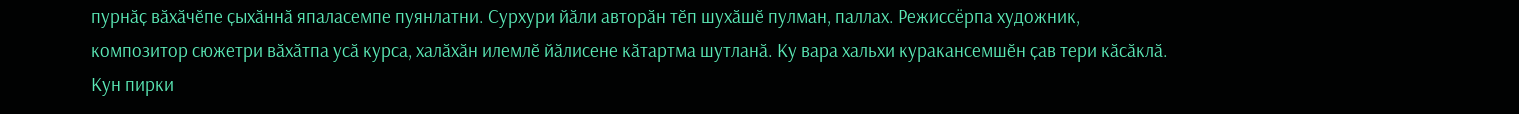пурнӑҫ вӑхӑчӗпе ҫыхӑннӑ япаласемпе пуянлатни. Сурхури йӑли авторӑн тӗп шухӑшӗ пулман, паллах. Режиссёрпа художник, композитор сюжетри вӑхӑтпа усӑ курса, халӑхӑн илемлӗ йӑлисене кӑтартма шутланӑ. Ку вара хальхи куракансемшӗн ҫав тери кӑсӑклӑ. Кун пирки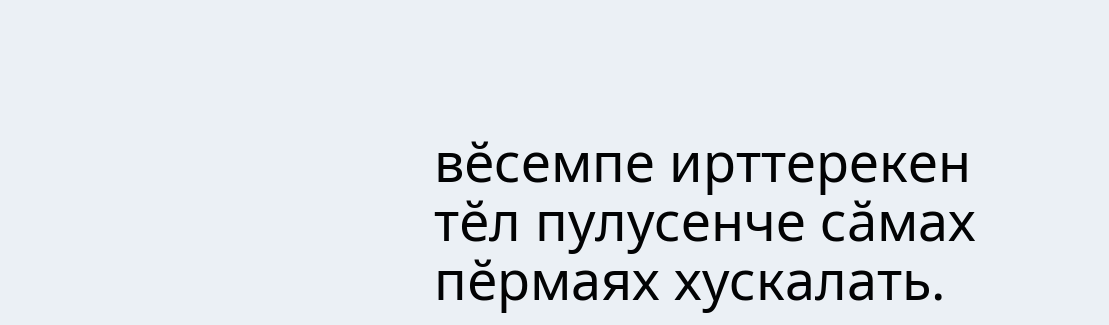вӗсемпе ирттерекен тӗл пулусенче сӑмах пӗрмаях хускалать.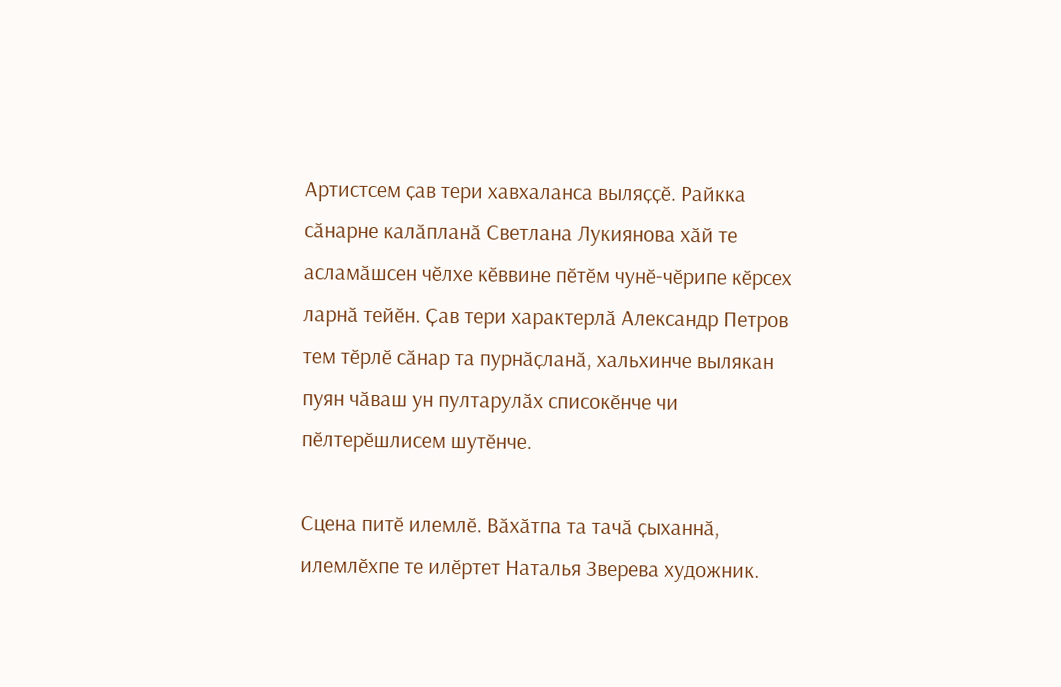Артистсем ҫав тери хавхаланса выляҫҫӗ. Райкка сӑнарне калӑпланӑ Светлана Лукиянова хӑй те асламӑшсен чӗлхе кӗввине пӗтӗм чунӗ-чӗрипе кӗрсех ларнӑ тейӗн. Ҫав тери характерлӑ Александр Петров тем тӗрлӗ сӑнар та пурнӑҫланӑ, хальхинче вылякан пуян чӑваш ун пултарулӑх списокӗнче чи пӗлтерӗшлисем шутӗнче.

Сцена питӗ илемлӗ. Вӑхӑтпа та тачӑ ҫыханнӑ, илемлӗхпе те илӗртет Наталья Зверева художник.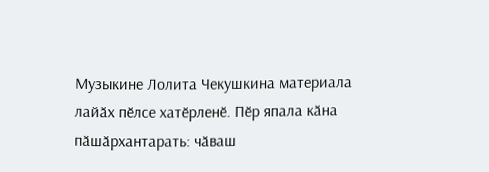Музыкине Лолита Чекушкина материала лайӑх пӗлсе хатӗрленӗ. Пӗр япала кӑна пӑшӑрхантарать: чӑваш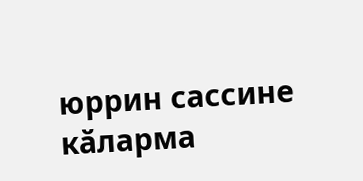юррин сассине кӑларма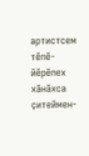артистсем тӗпӗ-йӗрӗпех хӑнӑхса ҫитеймен-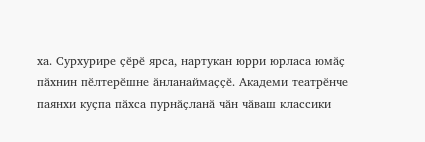ха. Сурхурире ҫӗрӗ ярса, нартукан юрри юрласа юмӑҫ пӑхнин пӗлтерӗшне ӑнланаймаҫҫӗ. Академи театрӗнче паянхи куҫпа пӑхса пурнӑҫланӑ чӑн чӑваш классики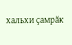хальхи ҫамрӑк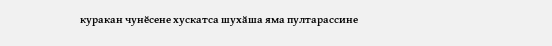куракан чунӗсене хускатса шухӑша яма пултарассине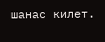шанас килет.